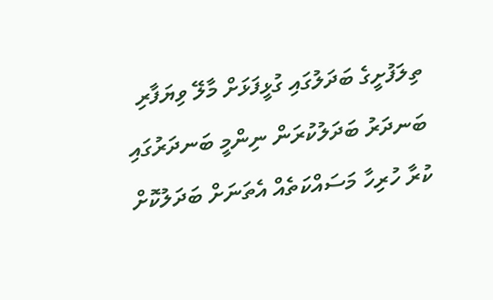ތިލަފުށީގެ ބަދަލުގައި ގުޅީފަޅަށް މާލޭ ވިޔަފާރި ބަނދަރު ބަދަލުކުރަން ނިންމީ ބަނދަރުގައި ކުރާ ހުރިހާ މަސައްކަތެއް އެތަނަށް ބަދަލުކޮށް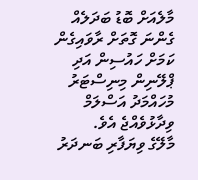މާލެއަށް ބޮޑު ބަދަލެއް ގެންނަ ގޮތަށް ރާވައިގެން ކަމަށް ހައުސިން އަދި ޕްލޭނިން މިނިސްޓަރު މުހައްމަދު އަސްލަމް ވިދާޅުވެއްޖެ އެވެ.
މާލޭގެ ވިޔަފާރި ބަނދަރު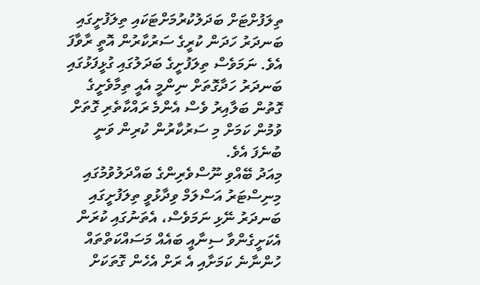ތިލަފުށްޓަށް ބަދަލުކުރުމަށްޓަކައި ތިލަފުށީގައި ބަނދަރު ހަދަން ކުރީގެ ސަރުކާރުން އޮތީ ރާވާފަ އެވެ. ނަމަވެސް ތިލަފުށީގެ ބަދަލުގައި ގުޅީފަޅުގައި ބަނދަރު ހަދާގޮތަށް ނިންމީ އެއީ ތިމާވެށީގެ ގޮތުން ބަލާއިރު ވެސް އެންމެ ރައްކާތެރި ގޮތަށް ވުމުން ކަމަށް މި ސަރުކާރުން ކުރިން ވަނީ ބުނެފަ އެވެ.
މިއަދު ބޭއްވި ނޫސްވެރިންގެ ބައްދަލުވުމުގައި މިނިސްޓަރު އަސްލަމް ވިދާޅުވީ ތިލަފުށީގައި ބަނދަރު ނޭޅި ނަމަވެސް، އެތަނުގައި ކުރަން އެކަށީގެންވާ ސިނާއީ ބައެއް މަސައްކަތްތައް ހުންނާނެ ކަމަށާއި އެ ރަށް އެހެން ގޮތަކަށް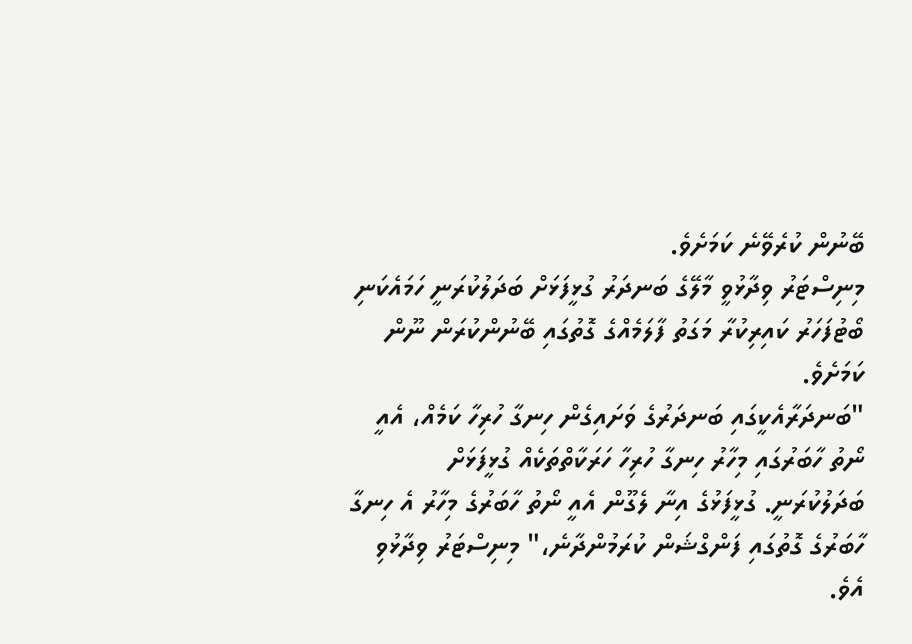ބޭނުން ކުރެވޭނެ ކަމަށެވެ.
މިނިސްޓަރު ވިދާޅުވީ މާލޭގެ ބަނދަރު ގުޅީފަޅަށް ބަދަލުކުރަނީ ހަމައެކަނި ބޯޓުފަހަރު ކައިރިކުރާ މަގަތު ފާލަމެއްގެ ގޮތުގައި ބޭނުންކުރަން ނޫން ކަމަށެވެ.
"ބަނދަރާއެކީގައި ބަނދަރުގެ ވަށައިގެން ހިނގާ ހުރިހާ ކަމެއް، އެއީ ނޯތު ހާބަރުގައި މިހާރު ހިނގާ ހުރިހާ ހަރަކާތްތަކެއް ގުޅީފަޅަށް ބަދަލުކުރަނީ. ގުޅީފަޅުގެ އިނާ ލެގޫން އެއީ ނޯތު ހާބަރުގެ މިހާރު އެ ހިނގާ ހާބަރުގެ ގޮތުގައި ފަންގްޝަން ކުރަމުންދާނެ،" މިނިސްޓަރު ވިދާޅުވި އެވެ.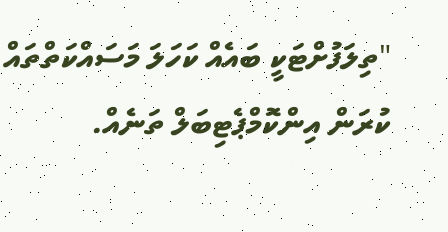"ތިލަފުށްޓަކީ ބައެއް ކަހަލަ މަސައްކަތްތައް ކުރަން އިންކޮމްޕެޓިބަލް ތަނެއް.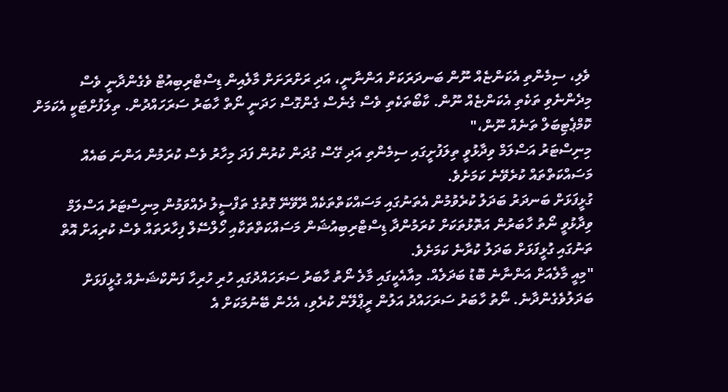ވެލި، ސިމެންތި އެކަންޏެއް ނޫން ބަނދަރަކަށް އަންނާނީ، އަދި ރަށްރަށަށް މާލެއިން ޑިސްޓްރިބިއުޓް ވެގެންދާނީ ވެސް މިދެންނެވި ތަކެތި އެކަންޏެއް ނޫން. ކާބޯތަކެތި ވެސް ގެނެސް ގެންގޮސް ހަދަނީ ނޯތް ހާބަރު ސަރަހައްދުން. ތިލަފުށްޓަކީ އެކަމަށް ކޮމްޕެޓިބަލް ތަނެއް ނޫން،"
މިނިސްޓަރު އަސްލަމް ވިދާޅުވީ ތިލަފުށީގައި ސިމެންތި އަދި ގޭސް ގުދަން ކުރުން ފަދަ މިހާރު ވެސް ކުރަމުން އަންނަ ބައެއް މަސައްކަތްތައް ކުރެވޭނެ ކަމަށެވެ.
ގުޅީފަޅަށް ބަނދަރު ބަދަލު ކުރެވުމުން އެތަނުގައި މަސައްކަތްތަކެއް ރޭވޭނޭ ގޮތުގެ ތަފްސީލު ދެއްވަމުން މިނިސްޓަރު އަސްލަމް ވިދާޅުވީ ނޯތު ހާބަރުން އަތޮޅުތަކަށް ކުރަމުންދާ ޑިސްޓްރިބިއުޝަން މަސައްކަތްތަކާއި ހޯލްސޭލް ފިހާރަތައް ވެސް ކުރިއަށް އޮތް ތަނުގައި ގުޅީފަޅަށް ބަދަލު ކުރާނެ ކަމަށެވެ.
"މިއީ މާލެއަށް އަންނާނެ ބޮޑު ބަދަލެއް. މިއާއެކީގައި މާލެ ނޯތު ހާބަރު ސަރަހައްދުގައި ހުރި ހުރިހާ ފަންކްޝަނެއް ގުޅީފަޅަށް ބަދަލުވެގެންދާނެ. ނޯތު ހާބަރު ސަރަހައްދު އަލުން ރީޕްލޭން ކުރެވި، އެހެން ބޭނުމަކަށް އެ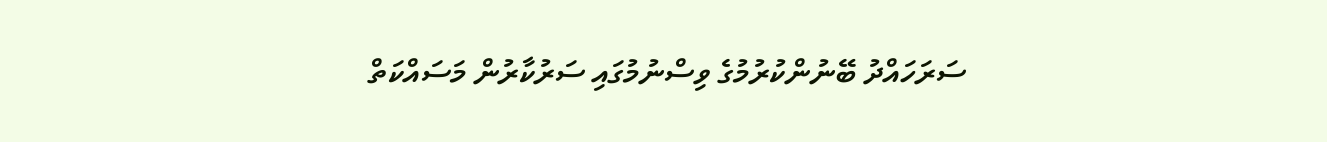ސަރަހައްދު ބޭނުންކުރުމުގެ ވިސްނުމުގައި ސަރުކާރުން މަސައްކަތް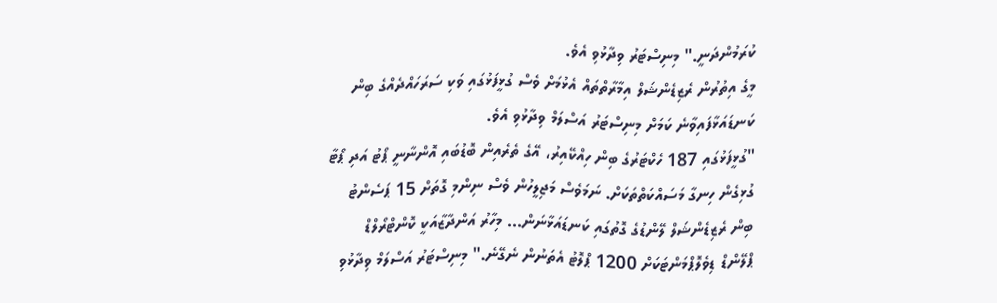ކުރަމުންދަނީ." މިނިސްޓަރު ވިދާޅުވި އެވެ.
މީގެ އިތުރުން ރެޒިޑެންޝަލް އިމާރާތްތައް އެޅުމަށް ވެސް ގުޅީފަޅުގައި ވަކި ސަރަހައްދެއްގެ ބިން ކަނޑައަޅާފައިވާނެ ކަމަށް މިނިސްޓަރު އަސްލަމް ވިދާޅުވި އެވެ.
"ގުޅީފަޅުގައި 187 ހެކްޓަރުގެ ބިން ހިއްކޭއިރު، އޭގެ ތެރެއިން ބޮޑުބައި އޮންނާނީ ޕޯޓު އަދި ޕޯޓާ ގުޅިގެން ހިނގާ މަސައްކަތްތަކަށް. ނަމަވެސް މަޖިލީހުން ވެސް ނިންމި ގޮތަށް 15 ޕަސެންޓު ބިން ރެޒިޑެންޝަލް ލޭންޑުގެ ގޮތުގައި ކަނޑައަޅާނަން... މިހާރު އަންދާޒާއަކީ ކޮންޓްރޯލްޑް ޕްލޭންޑް ޑިވެލޮޕްމަންޓަކަށް 1200 ޕްލޮޓު އެތަނުން ނެގޭނެ." މިނިސްޓަރު އަސްލަމް ވިދާޅުވި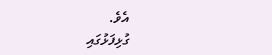އެވެ.
ގުޅިފަޅުގައި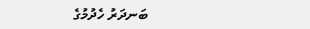ބަނދަރު ހެދުމުގެ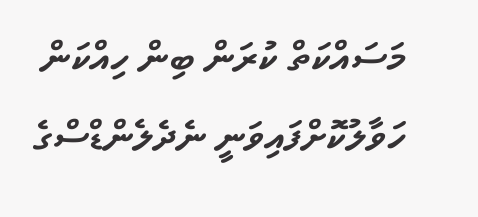މަސައްކަތް ކުރަން ބިން ހިއްކަން ހަވާލުކޮށްފައިވަނީ ނެދެލެންޑްސްގެ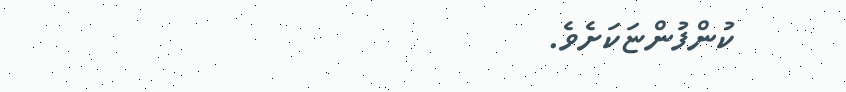ކުންފުންޏަކަށެވެ.